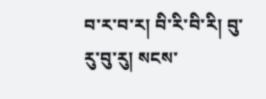བ་ར་བ་ར། བི་རི་བི་རི། བུ་རུ་བུ་རུ། སངས་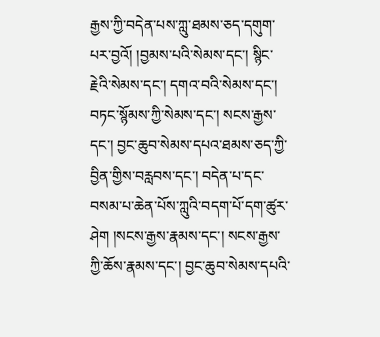རྒྱས་ཀྱི་བདེན་པས་ཀླུ་ཐམས་ཅད་དགུག་པར་བྱའོ། །བྱམས་པའི་སེམས་དང་། སྙིང་རྗེའི་སེམས་དང་། དགའ་བའི་སེམས་དང་། བཏང་སྙོམས་ཀྱི་སེམས་དང་། སངས་རྒྱས་དང་། བྱང་ཆུབ་སེམས་དཔའ་ཐམས་ཅད་ཀྱི་བྱིན་གྱིས་བརླབས་དང་། བདེན་པ་དང་བསམ་པ་ཆེན་པོས་ཀླུའི་བདག་པོ་དག་ཚུར་ཤེག །སངས་རྒྱས་རྣམས་དང་། སངས་རྒྱས་ཀྱི་ཆོས་རྣམས་དང་། བྱང་ཆུབ་སེམས་དཔའི་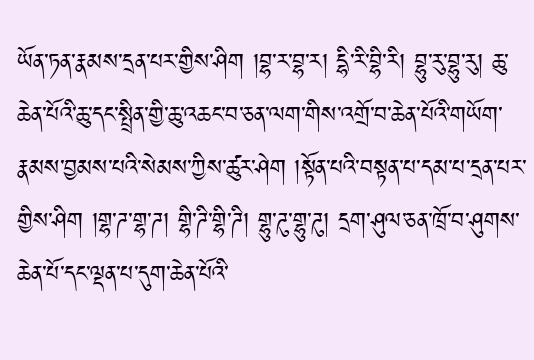ཡོན་ཏན་རྣམས་དྲན་པར་གྱིས་ཤིག །བྷ་ར་བྷ་ར། དྷི་རི་བྷི་རི། བྷུ་རུ་བྷུ་རུ། ཆུ་ཆེན་པོའི་ཆུ་དང་སྤྲིན་གྱི་ཆུ་འཆང་བ་ཅན་ལག་གིས་འགྲོ་བ་ཆེན་པོའི་གཡོག་རྣམས་བྱམས་པའི་སེམས་ཀྱིས་ཚུར་ཤེག །སྟོན་པའི་བསྟན་པ་དམ་པ་དྲན་པར་གྱིས་ཤིག །གྷ་ཌ་གྷ་ཌ། གྷི་ཌི་གྷི་ཌི། གྷུ་ཌུ་གྷུ་ཌུ། དྲག་ཤུལ་ཅན་ཁྲོ་བ་ཤུགས་ཆེན་པོ་དང་ལྡན་པ་དུག་ཆེན་པོའི་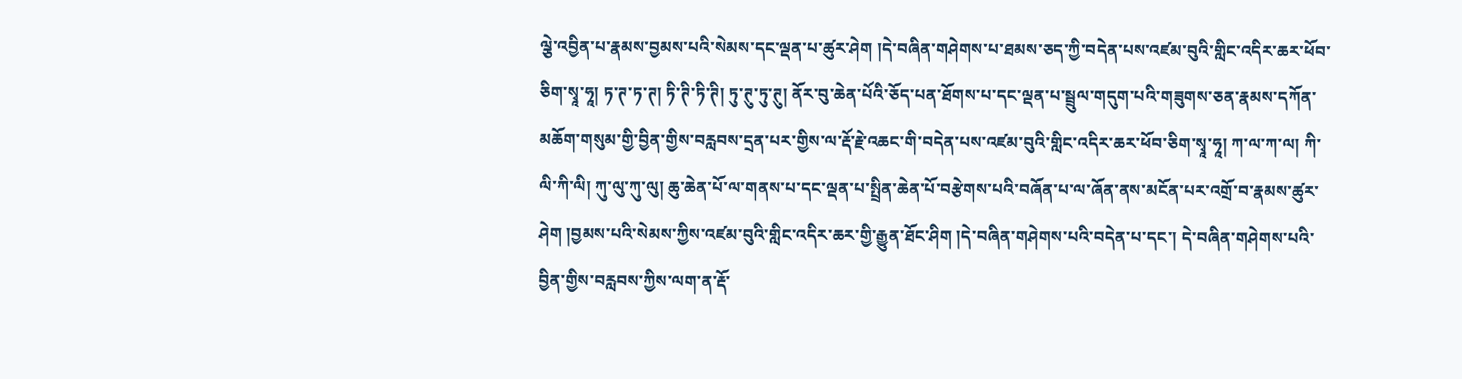ལྕེ་འབྱིན་པ་རྣམས་བྱམས་པའི་སེམས་དང་ལྡན་པ་ཚུར་ཤེག །དེ་བཞིན་གཤེགས་པ་ཐམས་ཅད་ཀྱི་བདེན་པས་འཛམ་བུའི་གླིང་འདིར་ཆར་ཕོབ་ཅིག་སྭཱ་ཧཱ། ཏ་ཊ་ཏ་ཊ། ཏི་ཊི་ཏི་ཊི། ཏུ་ཊུ་ཏུ་ཊུ། ནོར་བུ་ཆེན་པོའི་ཅོད་པན་ཐོགས་པ་དང་ལྡན་པ་སྦྲུལ་གདུག་པའི་གཟུགས་ཅན་རྣམས་དཀོན་མཆོག་གསུམ་གྱི་བྱིན་གྱིས་བརླབས་དྲན་པར་གྱིས་ལ་རྡོ་རྗེ་འཆང་གི་བདེན་པས་འཛམ་བུའི་གླིང་འདིར་ཆར་ཕོབ་ཅིག་སྭཱ་ཧཱ། ཀ་ལ་ཀ་ལ། ཀི་ལི་ཀི་ལི། ཀུ་ལུ་ཀུ་ལུ། ཆུ་ཆེན་པོ་ལ་གནས་པ་དང་ལྡན་པ་སྤྲིན་ཆེན་པོ་བརྩེགས་པའི་བཞོན་པ་ལ་ཞོན་ནས་མངོན་པར་འགྲོ་བ་རྣམས་ཚུར་ཤེག །བྱམས་པའི་སེམས་ཀྱིས་འཛམ་བུའི་གླིང་འདིར་ཆར་གྱི་རྒྱུན་ཐོང་ཤིག །དེ་བཞིན་གཤེགས་པའི་བདེན་པ་དང་། དེ་བཞིན་གཤེགས་པའི་བྱིན་གྱིས་བརླབས་ཀྱིས་ལག་ན་རྡོ་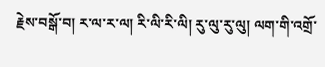རྗེས་བསྒོ་བ། ར་ལ་ར་ལ། རི་ལི་རི་ལི། རུ་ལུ་རུ་ལུ། ལག་གི་འགྲོ་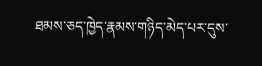ཐམས་ཅད་ཁྱེད་རྣམས་གཉིད་མེད་པར་དུས་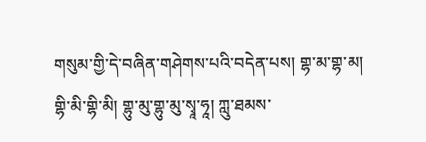གསུམ་གྱི་དེ་བཞིན་གཤེགས་པའི་བདེན་པས། གྷ་མ་གྷ་མ། གྷི་མི་གྷི་མི། གྷུ་མུ་གྷུ་མུ་སྭཱ་ཧཱ། ཀླུ་ཐམས་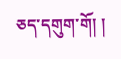ཅད་དགུག་གོ། །